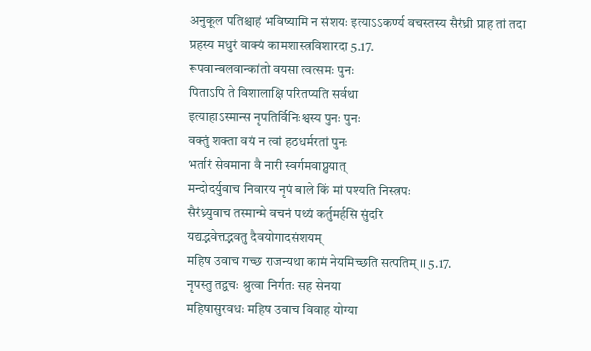अनुकूल पतिश्चाहं भविष्यामि न संशयः इत्याऽऽकर्ण्य वचस्तस्य सैरंध्री प्राह तां तदा
प्रहस्य मधुरं वाक्यं कामशास्त्रविशारदा 5.17.
रूपवान्बलवान्कांतो वयसा त्वत्समः पुनः
पिताऽपि ते विशालाक्षि परितप्यति सर्वथा
इत्याहाऽस्मान्स नृपतिर्विनिःश्वस्य पुनः पुनः
वक्तुं शक्ता वयं न त्वां हठधर्मरतां पुनः
भर्तारं सेवमाना वै नारी स्वर्गमवाप्नुयात्
मन्दोदर्युवाच निवारय नृपं बाले किं मां पश्यति निस्त्रपः
सैरंध्र्युवाच तस्मान्मे वचनं पथ्यं कर्तुमर्हसि सुंदरि
यद्यद्भवेत्तद्भवतु दैवयोगादसंशयम्
महिष उवाच गच्छ राजन्यथा कामं नेयमिच्छति सत्पतिम् ।। 5.17.
नृपस्तु तद्वचः श्रुत्वा निर्गतः सह सेनया
महिषासुरवधः महिष उवाच विवाह योग्या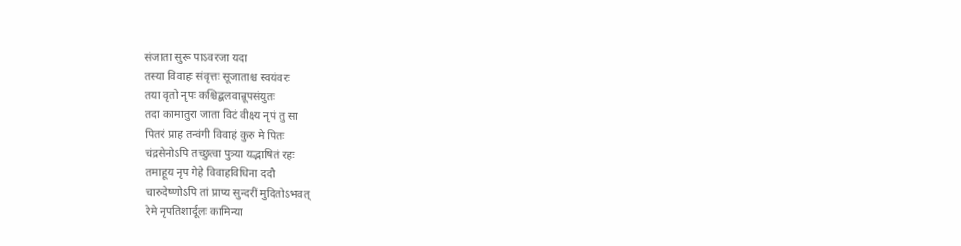संजाता सुरू पाऽवरजा यदा
तस्या विवाहः संवृत्तः सूजाताश्च स्वयंवरः
तया वृतो नृपः कश्चिद्बलवान्रूपसंयुतः
तदा कामातुरा जाता विटं वीक्ष्य नृपं तु सा
पितरं प्राह तन्वंगी विवाहं कुरु मे पितः
चंद्रसेनोऽपि तच्छुत्वा पुत्र्या यद्भाषितं रहः
तमाहूय नृप गेहे विवाहविधिना ददौ
चारुदेष्णोऽपि तां प्राप्य सुन्दरीं मुदितोऽभवत्
रेमे नृपतिशार्दूलः कामिन्या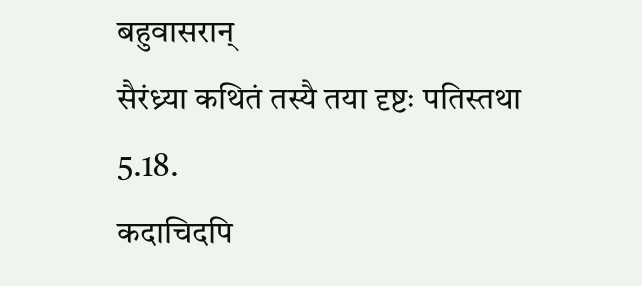बहुवासरान्
सैरंध्र्या कथितं तस्यै तया दृष्टः पतिस्तथा 5.18.
कदाचिदपि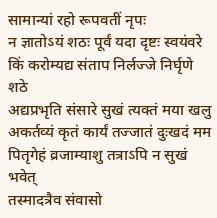सामान्यां रहो रूपवतीं नृपः
न ज्ञातोऽयं शठः पूर्वं यदा दृष्टः स्वयंवरे
किं करोम्यद्य संताप निर्लज्जे निर्घृणे शठे
अद्यप्रभृति संसारे सुखं त्यक्तं मया खलु
अकर्तव्यं कृतं कार्यं तज्जातं दुःखदं मम
पितृगेहं व्रजाम्याशु तत्राऽपि न सुखं भवेत्
तस्मादत्रैव संवासो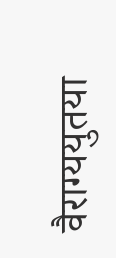वैराग्ययुतया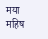मया
महिष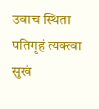उवाच स्थिता पतिगृहं त्यक्त्वा सुखं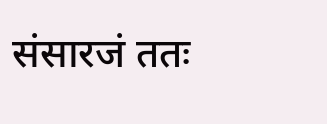संसारजं ततः